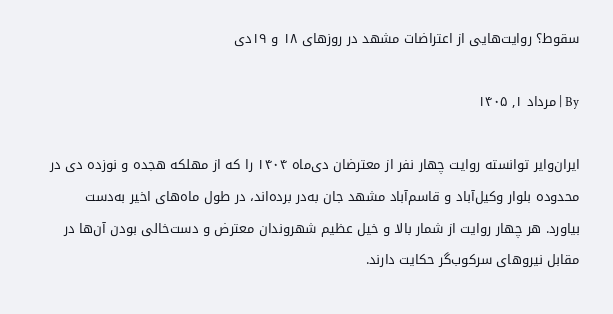سقوط؟ روایت‌هایی از اعتراضات مشهد در روزهای ۱۸ و ۱۹دی

By | مرداد ۱, ۱۴۰۵

ایران‌وایر توانسته روایت چهار نفر از معترضان دی‌ماه ۱۴۰۴ را که از مهلکه هجده و نوزده‌ دی در محدوده بلوار وکیل‌آباد و قاسم‌آباد مشهد جان به‌در برده‌اند، در طول ماه‌های اخیر به‌دست بیاورد. هر چهار روایت‌ از شمار بالا و خیل عظیم شهروندان معترض و دست‌خالی بودن آن‌ها در مقابل نیروهای سرکوب‌گر حکایت دارند.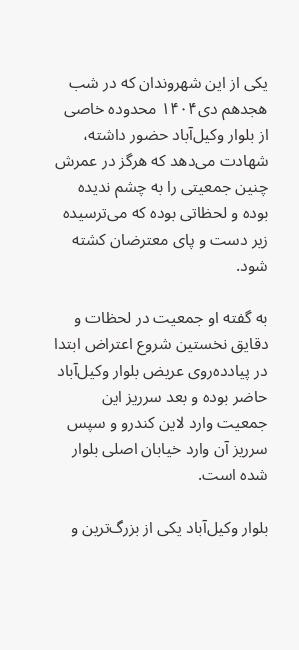یکی از این شهروندان که در شب هجدهم دی۱۴۰۴ محدوده خاصی از بلوار وکیل‌آباد حضور داشته، شهادت می‌دهد که هرگز در عمرش چنین جمعیتی را به چشم ندیده بوده و لحظاتی بوده که می‌ترسیده زیر دست و پای معترضان کشته شود.

به گفته او جمعیت در لحظات و دقایق نخستین شروع اعتراض ابتدا در پیادده‌روی عریض بلوار وکیل‌آباد حاضر بوده و بعد سرریز این جمعیت وارد لاین کندرو و سپس سرریز آن وارد خیابان اصلی بلوار شده است.

بلوار وکیل‌آباد یکی از بزرگ‌ترین و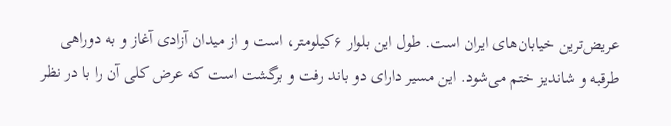عریض‌ترین خیابان‌های ایران است. طول این بلوار ۶کیلومتر، است و از میدان آزادی آغاز و به دوراهی طرقبه و شاندیز ختم می‌شود. این مسیر دارای دو باند رفت و برگشت است که عرض کلی آن را با در نظر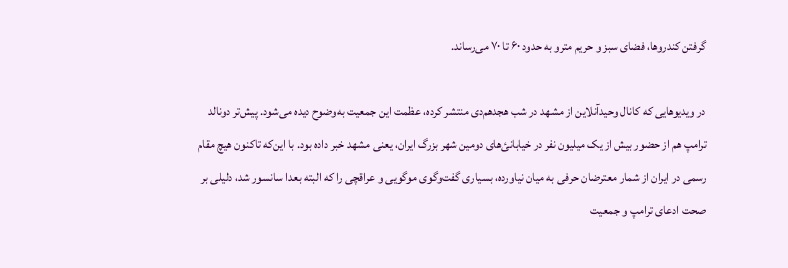گرفتن کندروها، فضای سبز و حریم مترو به حدود ۶۰ تا ۷۰ می‌رساند.

در ویدیوهایی که کانال وحیدآنلاین از مشهد در شب هجدهم‌دی منتشر کرده، عظمت این جمعیت به‌وضوح دیده می‌شود. پیش‌تر دونالد ترامپ هم از حضور بیش از یک میلیون نفر در خیابانئ‌های دومین شهر بزرگ ایران، یعنی مشهد خبر داده بود. با این‌که تاکنون هیچ مقام رسمی در ایران از شمار معترضان حرفی به میان نیاورده، بسیاری گفت‌وگوی موگویی و عراقچی را که البته بعدا سانسور شد، دلیلی بر صحت ادعای ترامپ و جمعیت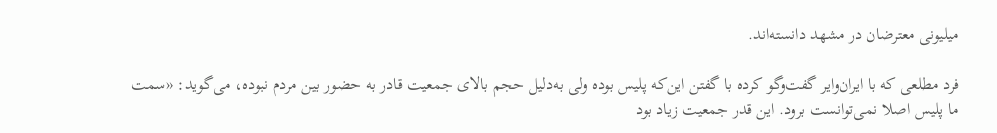میلیونی معترضان در مشهد دانسته‌اند.

فرد مطلعی که با ایران‌وایر گفت‌وگو کرده با گفتن این‌که پلیس بوده ولی به‌دلیل حجم بالای جمعیت قادر به حضور بین مردم نبوده، می‌گوید: «سمت ما پلیس اصلا نمی‌توانست برود. این قدر جمعیت زیاد بود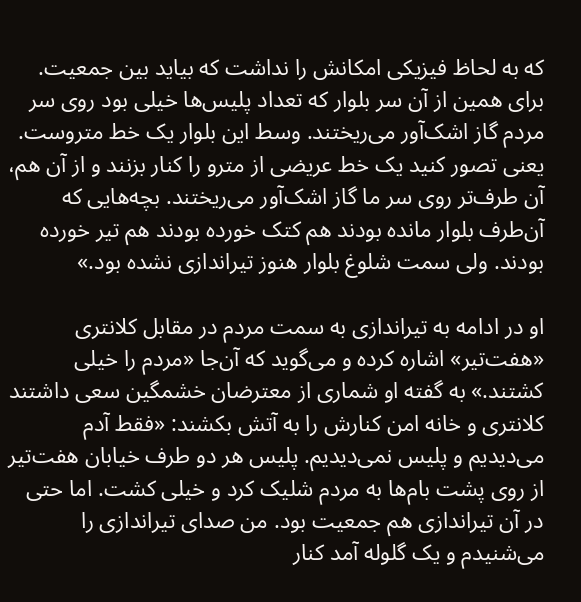که به لحاظ فیزیکی امکانش را نداشت که بیاید بین جمعیت. برای همین از آن سر بلوار که تعداد پلیس‌ها خیلی بود روی سر مردم گاز اشک‌آور می‌ریختند. وسط این بلوار یک خط متروست. یعنی تصور کنید یک خط عریضی از مترو را کنار بزنند و از آن هم، آن طرف‌تر روی سر ما گاز اشک‌آور می‌ریختند. بچه‌هایی که آن‌طرف بلوار مانده بودند هم کتک خورده بودند هم تیر خورده بودند. ولی سمت شلوغ بلوار هنوز تیراندازی نشده بود.»

او در ادامه به تیراندازی به سمت مردم در مقابل کلانتری «هفت‌تیر» اشاره کرده و می‌گوید که آن‌جا «مردم را خیلی کشتند.» به گفته او شماری از معترضان خشمگین سعی داشتند کلانتری و خانه امن کنارش را به آتش بکشند: «فقط آدم می‌دیدیم و پلیس نمی‌دیدیم. پلیس هر دو طرف خیابان هفت‌تیر از روی پشت بام‌ها به مردم شلیک کرد و خیلی کشت. اما حتی در آن تیراندازی هم جمعیت بود. من صدای تیراندازی را می‌شنیدم و یک گلوله آمد کنار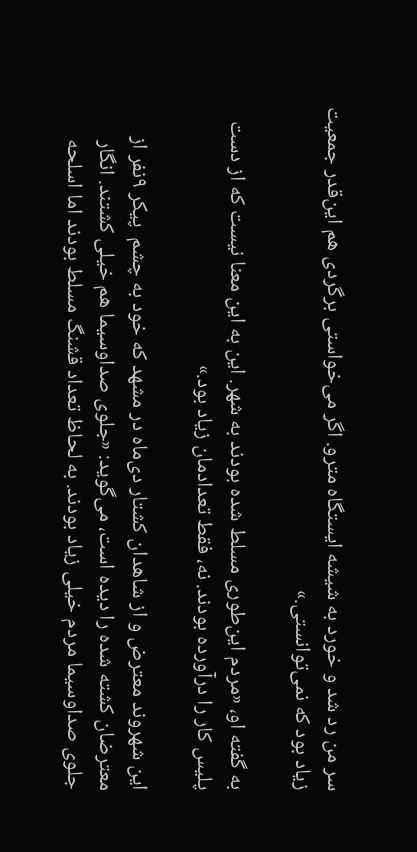سر من رد شد و خورد به شیشه ایستگاه مترو. اگر می‌خواستی برگردی هم این‌قدر جمعیت زیاد بود که نمی‌توانستی.»

به گفته او، «مردم این‌طوری مسلط شده بودند به شهر. این به این معنا نیست که از دست پلیس کار را درآورده بودند. نه، فقط تعدادمان زیاد بود.»

این شهروند معترض و از شاهدان کشتار دی‌ماه در مشهد که خود به چشم  پیکر ۹نفر از معترضان کشته شده را دیده است، می‌گوید: «جلوی صداوسیما هم خیلی کشتند. انگار جلوی صداوسیما مردم خیلی زیاد بودند. به لحاظ تعداد قشنگ مسلط بودند اما اسلحه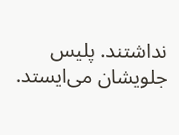نداشتند. پلیس جلویشان می‌ایستد.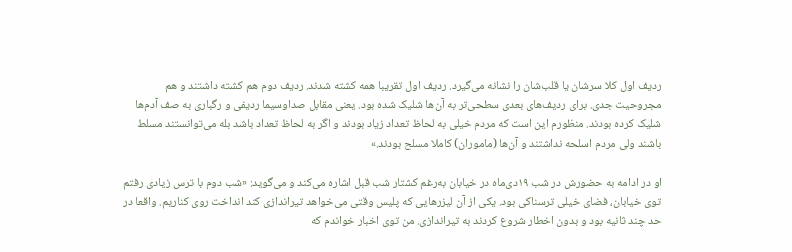ردیف اول کلا سرشان یا قلب‌شان را نشانه می‌گیرد. ردیف اول تقریبا همه کشته شدند. ردیف دوم هم کشته داشتند و هم مجروحیت جدی. برای ردیف‌های بعدی سطحی‌تر به آن‌ها شلیک شده بود. یعنی مقابل صداوسیما ردیفی و رگباری به صف آدم‌ها شلیک کرده بودند. منظورم این است که مردم خیلی به لحاظ تعداد زیاد بودند و اگر به لحاظ تعداد باشد بله می‌توانستند مسلط باشند ولی مردم اسلحه نداشتند و آن‌ها (ماموران) کاملا مسلح بودند.»

او در ادامه به حضورش در شب ۱۹‌دی‌ماه در خیابان به‌رغم کشتار شب قبل اشاره می‌کند و می‌گوید: «شب دوم با ترس زیادی رفتم توی خیابان، فضای خیلی ترسناکی بود. یکی از آن لیزرهایی که پلیس وقتی می‌خواهد تیراندازی کند انداخت روی کناریم. واقعا در حد چند ثانیه بود و بدون اخطار شروع کردند به تیراندازی. من توی اخبار خواندم که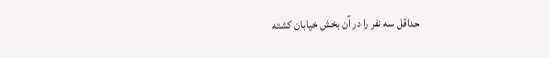حداقل سه نفر را در آن بخش خیابان کشته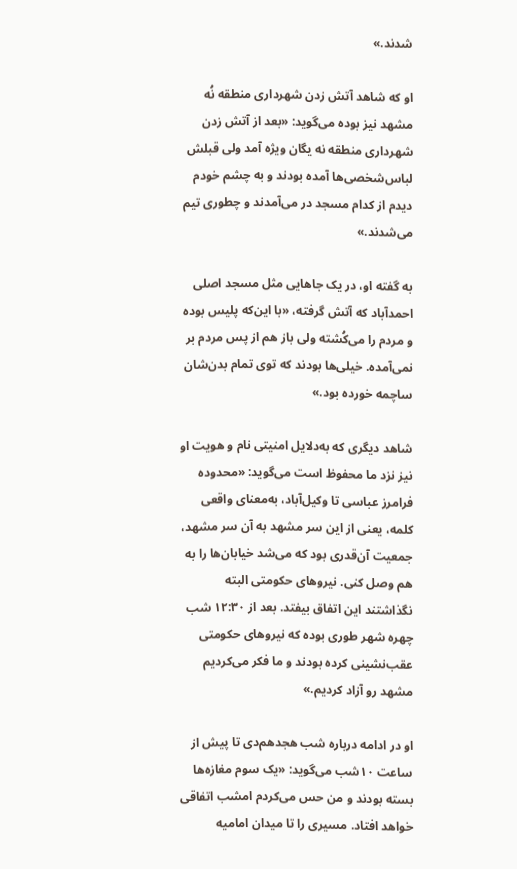شدند.»

او که شاهد آتش زدن شهرداری منطقه نُه مشهد نیز بوده می‌گوید: «بعد از آتش زدن شهرداری منطقه نه یگان ویژه آمد ولی قبلش لباس‌شخصی‌ها آمده بودند و به چشم خودم دیدم از کدام مسجد در می‌آمدند و چطوری تیم می‌شدند.»

به گفته او، در یک جاهایی مثل مسجد اصلی احمدآباد که آتش گرفته، «با این‌که پلیس بوده و مردم را می‌کُشته ولی باز هم از پس مردم بر نمی‌آمده. خیلی‌ها بودند که توی تمام بدن‌شان ساچمه خورده بود.»

شاهد دیگری که به‌دلایل امنیتی نام و هویت او نیز نزد ما محفوظ است می‌گوید: «محدوده فرامرز عباسی تا وکیل‌آباد، به‌معنای واقعی کلمه، یعنی از این سر مشهد به آن سر مشهد، جمعیت آن‌قدری بود که می‌شد خیابان‌ها را به هم وصل کنی. نیروهای حکومتی البته نگذاشتند این اتفاق بیفتد. بعد از ۱۲:۳۰ شب چهره شهر طوری بوده که نیروهای حکومتی عقب‌نشینی کرده بودند و ما فکر می‌کردیم مشهد رو آزاد کردیم.»

او در ادامه درباره شب هجدهم‌دی تا پیش از ساعت ۱۰شب می‌گوید: «یک سوم مغازه‌ها بسته بودند و من حس می‌کردم امشب اتفاقی خواهد افتاد‌. مسیری را تا میدان امامیه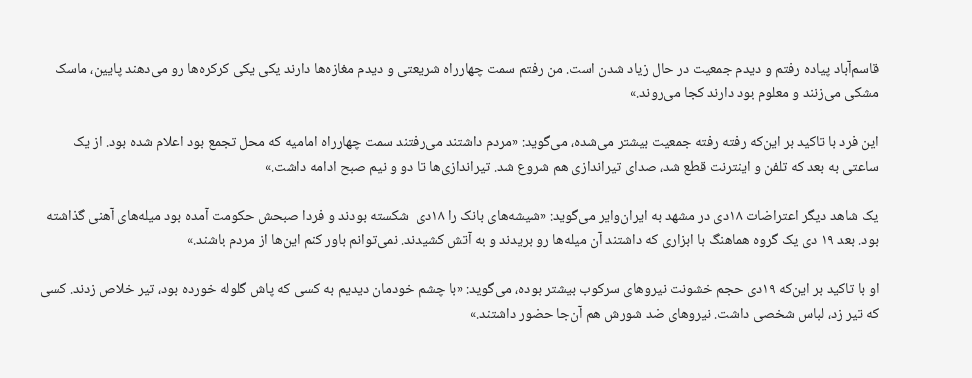قاسم‌آباد پیاده رفتم و دیدم جمعیت در حال زیاد شدن است. من رفتم سمت چهارراه شریعتی و دیدم مغازه‌ها دارند یکی یکی کرکره‌ها رو می‌دهند پایین، ماسک مشکی می‌زنند و معلوم بود دارند کجا می‌روند.»

این فرد با تاکید بر این‌که رفته رفته جمعیت بیشتر می‌شده، می‌گوید: «مردم داشتند می‌رفتند سمت چهارراه امامیه که محل تجمع بود اعلام شده بود. از یک ساعتی به بعد که تلفن و اینترنت قطع شد، صدای تیراندازی هم شروع شد. تیراندازی‌ها تا دو و نیم صبح ادامه داشت.»

یک شاهد دیگر اعتراضات ۱۸‌دی در مشهد به ایران‌وایر می‌گوید: «شیشه‌های بانک را ۱۸دی  شکسته بودند و فردا صبحش حکومت آمده بود میله‌های آهنی گذاشته بود. بعد ۱۹ دی یک گروه هماهنگ با ابزاری که داشتند آن میله‌ها رو بریدند و به آتش کشیدند. نمی‌توانم باور کنم این‌ها از مردم باشند.»

او با تاکید بر این‌که ۱۹دی حجم خشونت نیروهای سرکوب بیشتر بوده، می‌گوید: «با چشم خودمان دیدیم به کسی که پاش گلوله خورده بود، تیر خلاص زدند. کسی که تیر زد، لباس شخصی داشت. نیروهای ضد شورش هم آن‌جا حضور داشتند.»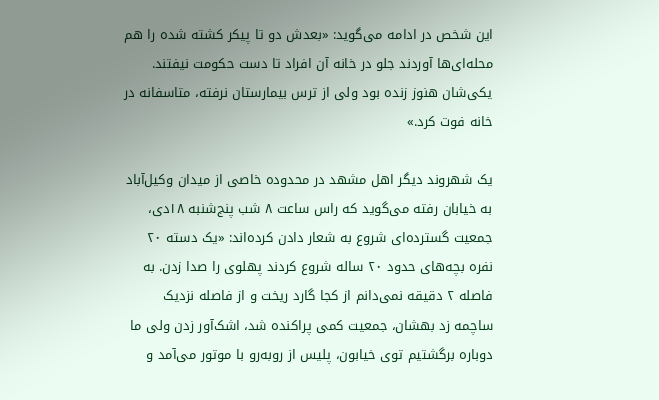این شخص در ادامه می‌گوید: «بعدش دو تا پیکر کشته شده را هم محله‌ای‌ها آوردند جلو در خانه آن افراد تا دست حکومت نیفتند. یکی‌شان هنوز زنده بود ولی از ترس بیمارستان نرفته، متاسفانه در خانه فوت کرد.»

یک شهروند دیگر اهل مشهد در محدوده خاصی از میدان وکیل‌آباد به خیابان رفته می‌گوید که راس ساعت ۸ شب پنج‌شنبه ۱۸‌دی، جمعیت گسترده‌ای شروع به شعار دادن کرده‌اند: «یک دسته ۲۰ نفره بچه‌های حدود ۲۰ ساله شروع کردند پهلوی را صدا زدن. به فاصله ۲ دقیقه نمی‌دانم از کجا گارد ریخت و از فاصله نزدیک ساچمه زد بهشان، جمعیت کمی پراکنده شد، اشک‌آور زدن ولی ما دوباره برگشتیم توی خیابون، پلیس از روبه‌رو با موتور می‌آمد و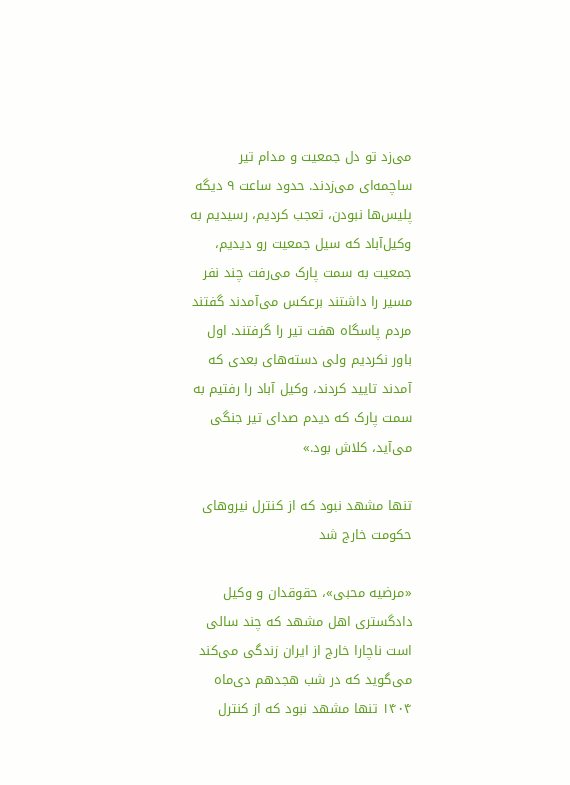می‌زد تو دل جمعیت و مدام تیر ساچمه‌ای می‌زدند. حدود ساعت ۹ دیگه پلیس‌ها نبودن، تعجب کردیم، رسیدیم به وکیل‌آباد که سیل جمعیت رو دیدیم، جمعیت به سمت پارک می‌رفت چند نفر مسیر را داشتند برعکس می‌آمدند گفتند مردم پاسگاه هفت تیر را گرفتند. اول باور نکردیم ولی دسته‌های بعدی که آمدند تایید کردند، وکیل آباد را رفتیم به سمت پارک که دیدم صدای تیر جنگی می‌آید، کلاش بود.»

تنها مشهد نبود که از کنترل نیروهای حکومت خارج شد

«مرضیه محبی»، حقوقدان و وکیل دادگستری اهل مشهد که چند سالی است ناچارا خارج از ایران زندگی می‌کند می‌گوید که در شب هجدهم دی‌ماه ۱۴۰۴ تنها مشهد نبود که از کنترل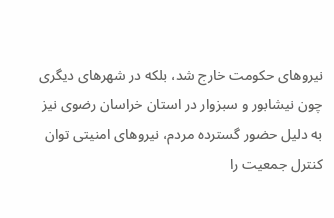نیروهای حکومت خارج شد، بلکه در شهرهای دیگری چون نیشابور و سبزوار در استان خراسان رضوی نیز به دلیل حضور گسترده مردم، نیروهای امنیتی توان کنترل جمعیت را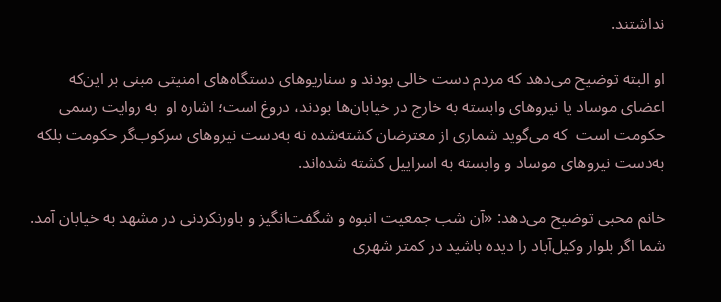نداشتند.

او البته توضیح می‌دهد که مردم دست خالی بودند و سناریوهای دستگاه‌های امنیتی مبنی بر این‌که اعضای موساد یا نیروهای وابسته به خارج در خیابان‌ها بودند، دروغ است؛ اشاره او  به روایت رسمی حکومت است  که می‌گوید شماری از معترضان کشته‌شده نه به‌دست نیروهای سرکوب‌گر حکومت بلکه به‌دست نیروهای موساد و وابسته به اسراییل کشته شده‌اند.

خانم محبی توضیح می‌دهد: «آن شب جمعیت انبوه و شگفت‌انگیز و باورنکردنی در مشهد به خیابان آمد. شما اگر بلوار وکیل‌آباد را دیده باشید در کمتر شهری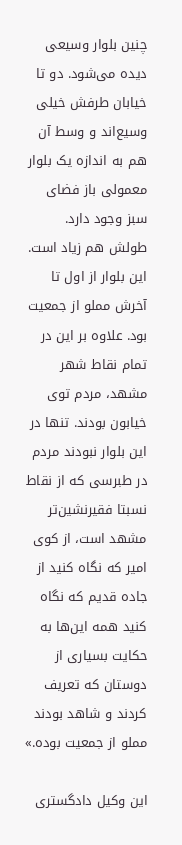چنین بلوار وسیعی دیده می‌شود. دو تا خیابان طرفش خیلی وسیع‌اند و وسط آن هم به اندازه یک بلوار معمولی باز فضای سبز وجود دارد. طولش هم زیاد است. این بلوار از اول تا آخرش مملو از جمعیت بود. علاوه بر این در تمام نقاط شهر مشهد، مردم توی خیابون بودند. تنها در این بلوار نبودند مردم در طبرسی که از نقاط نسبتا فقیرنشین‌تر مشهد است، از کوی امیر که نگاه کنید از جاده قدیم که نگاه کنید همه این‌ها به حکایت بسیاری از دوستان که تعریف کردند و شاهد بودند مملو از جمعیت بوده.»

این وکیل دادگستری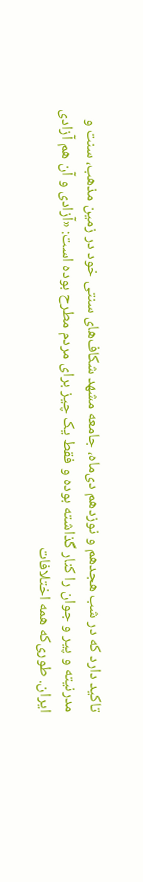تاکید دارد که در شب هجدهم و نوزدهم دی‌ماه، جامعه مشهد شکاف‌های سنتی خود در زمین مذهب، سنت و مدرنیته و پیر و جوان را کنار گذاشته بوده و فقط یک چیز برای مردم مطرح بوده است: «آزادی و آن هم آزادی ایران. طوری‌که همه اختلافات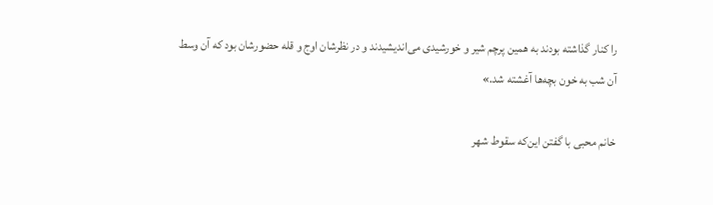را کنار گذاشته بودند به همین پرچم شیر و خورشیدی می‌اندیشیدند و در نظرشان اوج و قله حضورشان بود که آن وسط آن شب به خون بچه‌ها آغشته شد.»

خانم محبی با گفتن این‌که سقوط شهر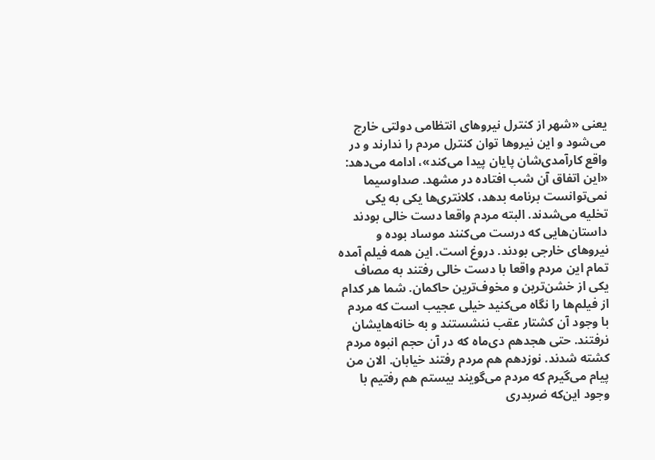یعنی «شهر از کنترل نیروهای انتظامی دولتی خارج می‌شود و این نیروها توان کنترل مردم را ندارند و در واقع کارآمدی‌شان پایان پیدا می‌کند»، ادامه می‌دهد: «این اتفاق آن شب افتاده در مشهد. صداوسیما نمی‌توانست برنامه بدهد، کلانتری‌ها یکی به یکی تخلیه می‌شدند. البته مردم واقعا دست خالی بودند داستان‌هایی که درست می‌کنند موساد بوده و نیروهای خارجی بودند. دروغ است. این همه فیلم آمده تمام این مردم واقعا با دست خالی رفتند به مصاف یکی از خشن‌ترین و مخو‌ف‌ترین حاکمان. شما هر کدام از فیلم‌ها را نگاه می‌کنید خیلی عجیب است که مردم با وجود آن کشتار عقب ننشستند و به خانه‌هایشان نرفتند. حتی هجدهم دی‌ماه که در آن حجم انبوه مردم کشته شدند. نوزدهم هم مردم رفتند خیابان. الان من پیام می‌گیرم که مردم می‌گویند بیستم هم رفتیم با وجود این‌که ضربدری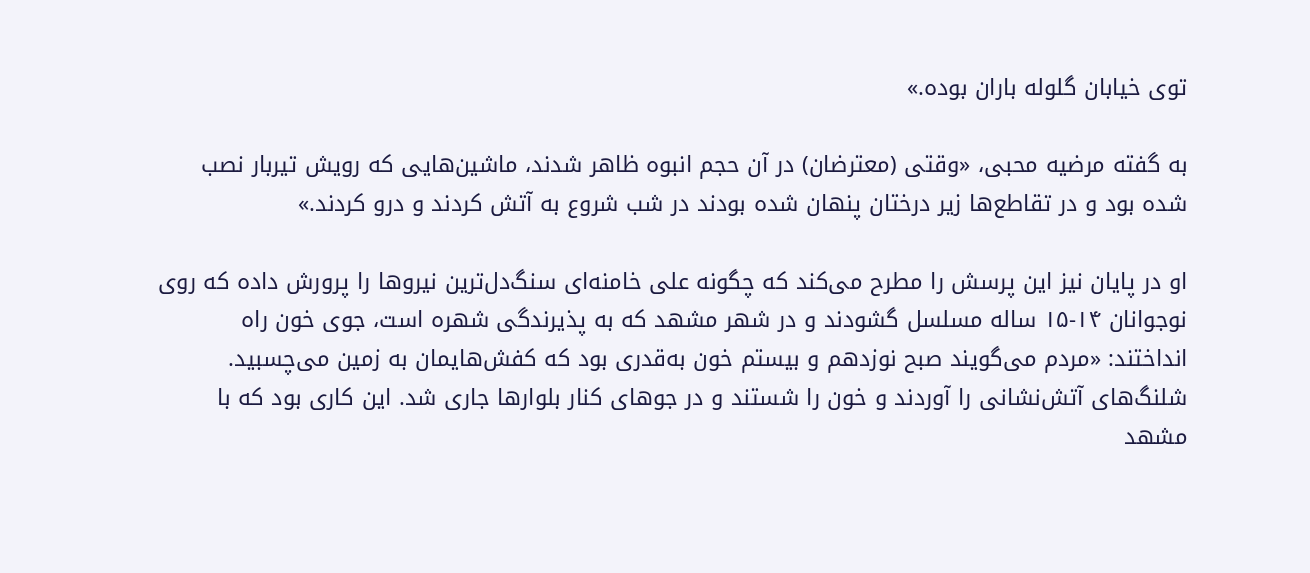توی خیابان گلوله باران بوده.»

به گفته مرضیه محبی، «وقتی (معترضان) در آن حجم انبوه ظاهر شدند، ماشین‌هایی که رویش تیربار نصب شده بود و در تقاطع‌ها زیر درختان پنهان شده بودند در شب شروع به آتش کردند و درو کردند.»

او در پایان نیز این پرسش را مطرح می‌کند که چگونه علی خامنه‌ای سنگ‌دل‌ترین نیروها را پرورش داده که روی نوجوانان ۱۴-۱۵ ساله مسلسل گشودند و در شهر مشهد که به پذیرندگی شهره است، جوی خون راه انداختند: «مردم می‌گویند صبح نوزدهم و بیستم خون به‌قدری بود که کفش‌هایمان به زمین می‌چسبید. شلنگ‌های آتش‌نشانی را آوردند و خون را شستند و در جوهای کنار بلوارها جاری شد. این کاری بود که با مشهد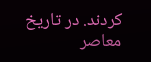کردند. در تاریخ معاصر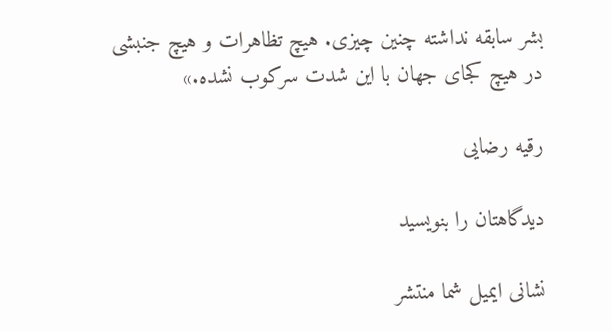بشر سابقه نداشته چنین چیزی. هیچ تظاهرات و هیچ جنبشی در هیچ کجای جهان با این شدت سرکوب نشده.»

رقیه رضایی

دیدگاهتان را بنویسید

نشانی ایمیل شما منتشر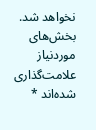نخواهد شد. بخش‌های موردنیاز علامت‌گذاری شده‌اند *